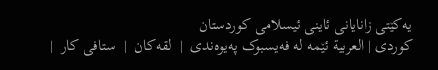یه‌کێتی زانایانی ئاینی ئیسلامی کوردستان
كوردى | العربية ئێمە لە فەیسبوک په‌یوه‌ندی  |  لقه‌کان  |  ستافی کار  |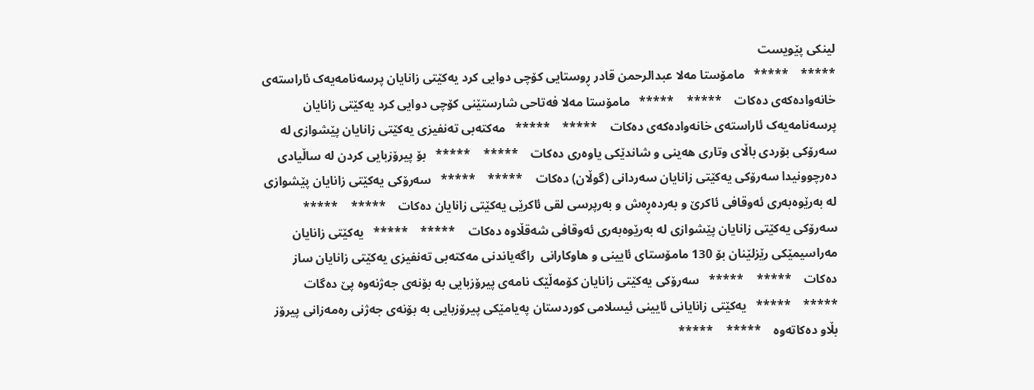لینکی پێویست
*****    *****   مامۆستا مەلا عبدالرحمن قادر ڕوستایی کۆچی دوایی کرد یەکێتی زانایان پرسەنامەیەک ئاراستەی خانەوادەکەی دەکات    *****    *****   مامۆستا مەلا فەتاحی شارستێنی کۆچی دوایی کرد یەکێتی زانایان پرسەنامەیەک ئاراستەی خانەوادەکەی دەکات    *****    *****   مەکتەبی تەنفیزی یەکێتی زانایان پێشوازی لە سەرۆکی بۆردی باڵای وتاری هەینی و شاندێکی یاوەری دەکات    *****    *****   بۆ پیرۆزبایی کردن لە ساڵیادی دەرچوونیدا سەرۆکی یەکێتی زانایان سەردانی (گوڵان) دەکات    *****    *****   سەرۆکی یەکێتی زانایان پێشوازی لە بەرێوەبەری ئەوقافی ئاکرێ و بەردەڕەش و بەرپرسی لقی ئاکرێی یەکێتی زانایان دەکات    *****    *****   سەرۆکی یەکێتی زانایان پێشوازی لە بەرێوەبەری ئەوقافی شەقڵاوە دەکات    *****    *****   یەکێتی زانایان مەراسیمێکی رێزلێنان بۆ 130 مامۆستای ئایینی و هاوکارانی  راگەیاندنی مەکتەبی تەنفیزی یەکێتی زانایان ساز دەکات    *****    *****   سەرۆکی یەکێتی زانایان کۆمەڵێک نامەی پیرۆزبایی بە بۆنەی جەژنەوە پێ دەگات    *****    *****   یەکێتی زانایانی ئایینی ئیسلامی کوردستان پەیامێکی پیرۆزبایی بە بۆنەی جەژنی رەمەزانی پیرۆز بڵاو دەکاتەوە    *****    *****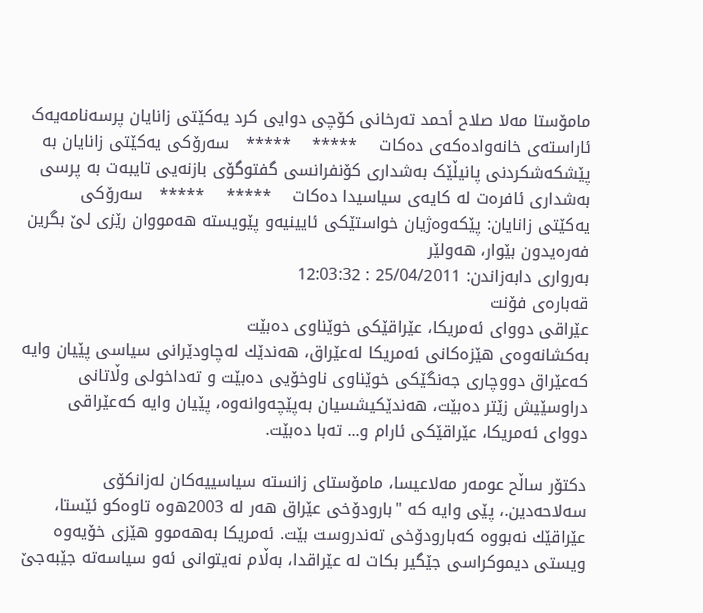مامۆستا مەلا صلاح أحمد تەرخانی کۆچی دوایی کرد یەکێتی زانایان پرسەنامەیەک ئاراستەی خانەوادەکەی دەکات    *****    *****   سەرۆکی یەکێتی زانایان بە پێشکەشکردنی پانیڵێک بەشداری کۆنفرانسی گفتوگۆی بازنەیی تایبەت بە پرسی بەشداری ئافرەت لە کایەی سیاسیدا دەکات    *****    *****   سەرۆکی یەکێتی زانایان: پێکەوەژیان خواستێکی ئایینیەو پێویستە هەمووان رێزی لێ بگرین
فەرەیدون بێوار، هەولێر
به‌رواری دابه‌زاندن: 25/04/2011 : 12:03:32
قه‌باره‌ی فۆنت
عێراقی دووای ئه‌مریكا، عێراقێكی خوێناوی ده‌بێت
به‌كشانه‌وه‌ی هێزه‌كانی ئه‌مریكا له‌عێراق، هه‌ندێك له‌چاودێرانی سیاسی پێیان وایه‌ كه‌عێراق دووچاری جه‌نگێكی خوێناوی ناوخۆیی ده‌بێت و ته‌داخولی وڵاتانی دراوسێیش زێتر ده‌بێت، هه‌ندێكیشسیان به‌پێچه‌وانه‌وه‌، پێیان وایه‌ كه‌عێراقی دووای ئه‌مریكا، عێراقێكی ئارام و... ته‌با ده‌بێت.

دكتۆر ساڵح عومه‌ر مه‌لاعیسا، مامۆستای زانسته‌ سیاسییه‌كان له‌زانكۆی سه‌لاحه‌دین.، پێی وایه‌ كه‌ "بارودۆخی عێراق هه‌ر له‌ 2003ه‌وه‌ تاوه‌كو ئێستا، عێراقێك نه‌بووه‌ كه‌بارودۆخی ته‌ندروست بێت. ئه‌مریكا به‌هه‌موو هێزی خۆیه‌وه‌ ویستی دیموكراسی جێگیر بكات له‌ عێراقدا، به‌ڵام نه‌یتوانی ئه‌و سیاسه‌ته‌ جێبه‌جێ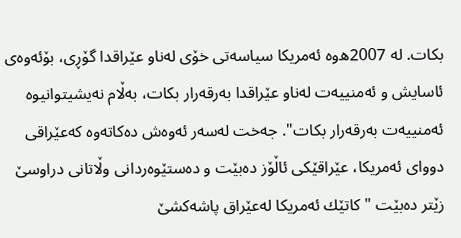بكات. له‌ 2007ه‌وه‌ ئه‌مریكا سیاسه‌تی خۆی له‌ناو عێراقدا گۆڕی، بۆئه‌وه‌ی ئاسایش و ئه‌منییه‌ت له‌ناو عێراقدا به‌رقه‌رار بكات، به‌ڵام نه‌یشیتوانیوه‌ ئه‌منییه‌ت به‌رقه‌رار بكات". جه‌خت له‌سه‌ر ئه‌وه‌ش ده‌كاته‌وه‌ كه‌عێراقی دووای ئه‌مریكا، عێراقێكی ئاڵۆز ده‌بێت و ده‌ستێوه‌ردانی وڵاتانی دراوسێ زێتر ده‌بێت "كاتێك ئه‌مریكا له‌عێراق پاشه‌كشێ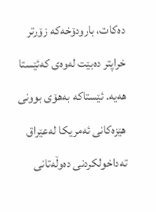ده‌كات، بارودۆخه‌كه‌ زۆرتر خراپتر ده‌بێت له‌وه‌ی كه‌ئێستا هه‌یه‌. ئێستاكه‌ به‌هۆی بوونی هێزه‌كانی ئه‌مریكا له‌عێراق ته‌داخولكردنی ده‌وڵه‌تانی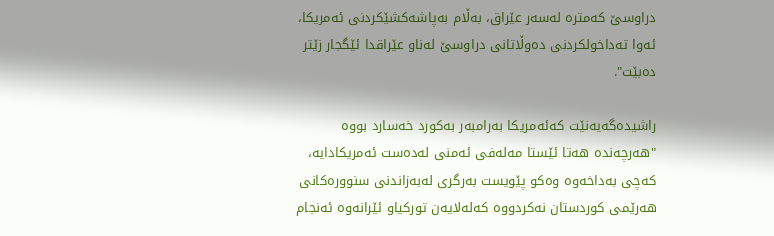دراوسێ كه‌متره‌ له‌سه‌ر عێراق، به‌ڵام به‌پاشه‌كشێكردنی ئه‌مریكا، ئه‌وا ته‌داخولكردنی ده‌وڵاتانی دراوسێ له‌ناو عێراقدا ئێگجار زێتر ده‌بێت".

راشیده‌گه‌یه‌نێت كه‌ئه‌مریكا به‌رامبه‌ر به‌كورد خه‌سارد بووه‌ "هه‌رچه‌نده‌ هه‌تا ئێستا مه‌له‌فی ئه‌منی له‌ده‌ست ئه‌مریكادایه‌، كه‌چی به‌داخه‌وه‌ وه‌كو پێویست به‌رگری له‌به‌زاندنی سنووره‌كانی هه‌رێمی كوردستان نه‌كردووه‌ كه‌له‌لایه‌ن توركیاو ئێرانه‌وه‌ ئه‌نجام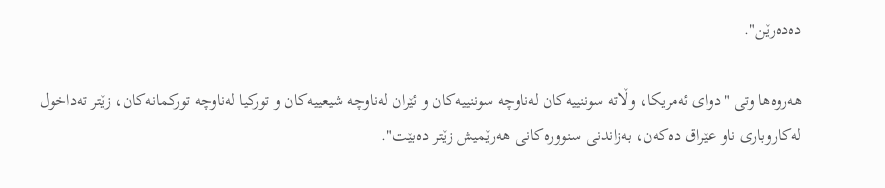ده‌ده‌رێن".

هه‌روه‌ها وتی "دوای ئه‌مریكا، وڵاته‌ سوننییه‌كان له‌ناوچه‌ سوننییه‌كان و ئێران له‌ناوچه‌ شیعییه‌كان و توركیا له‌ناوچه‌ توركمانه‌كان، زێتر ته‌داخول له‌كاروباری ناو عێراق ده‌كه‌ن، به‌زاندنی سنووره‌كانی هه‌رێمیش زێتر ده‌بێت".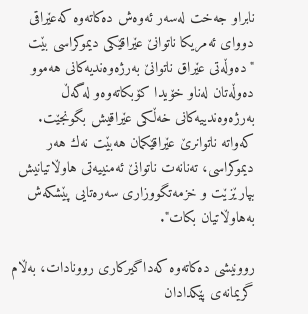نابراو جه‌خت له‌سه‌ر ئه‌وه‌ش ده‌كاته‌وه‌ كه‌عێراقی دووای ئه‌مریكا ناتوانێ عێراقێكی دیموكراسی بێت "ده‌وڵه‌تی عێراق ناتوانێ به‌رژه‌وه‌ندیه‌كانی هه‌موو ده‌وڵه‌تان له‌ناو خۆیدا كۆبكاته‌وه‌و له‌گه‌ڵ به‌رژه‌وه‌ندییه‌كانی خه‌ڵكی عێراقیش بگونجێت. كه‌واته‌ ناتوانرێ عێراقێكمان هه‌بێت نه‌ك هه‌ر دیموكراسی، ته‌نانه‌ت ناتوانێ ئه‌منییه‌تی هاوڵاتیانیش بپارێزێت و خزمه‌تگووزاری سه‌ره‌تایی پێشكه‌ش به‌هاوڵاتیان بكات".

روونیشی ده‌كاته‌وه‌ كه‌داگیركاری روونادات، به‌ڵام گریمانه‌ی پێكدادان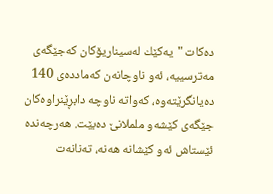ده‌كات "یه‌كێك له‌سیناریۆكان كه‌جێگه‌ی مه‌ترسییه‌، ئه‌و ناوچانه‌ن كه‌مادده‌ی 140 ده‌یانگرێته‌وه‌، كه‌واته‌ ناوچه‌ دابڕێنراوه‌كان جێگه‌ی كێشه‌و ململانێ ده‌بێت. هه‌رچه‌نده‌ ئێستاش ئه‌و كێشانه‌ هه‌نه‌، ته‌نانه‌ت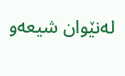له‌نێوان شیعه‌و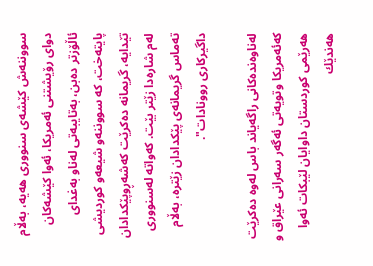سووننه‌ش كێشه‌ی سنووری هه‌یه‌، به‌ڵام دوای رۆیشتنی ئه‌مریكا، ئه‌وا كێشه‌كان ئاڵۆزتر ده‌بن، به‌تایبه‌تی له‌ناو به‌غدای پایته‌خت، كه‌ سووننه‌و شیعه‌و كوردیشی تێدایه‌، گریمانه‌ ده‌كرێت كه‌شه‌ڕوپێكدادان له‌م شاره‌دا زێتر بێت. كه‌واته‌ له‌سنووری ته‌ماس گریمانه‌ی پێكدادان زێتره‌، به‌ڵام داگیركاری روونادات".

له‌ناوه‌نده‌كانی راگه‌یاند باس له‌وه‌ ده‌كرێت كه‌ئه‌مریكا وتویه‌تی ئه‌گه‌ر سه‌رانی عێراق و هه‌رێمی كوردستان داوایان لێبكات ئه‌وا هه‌ندێك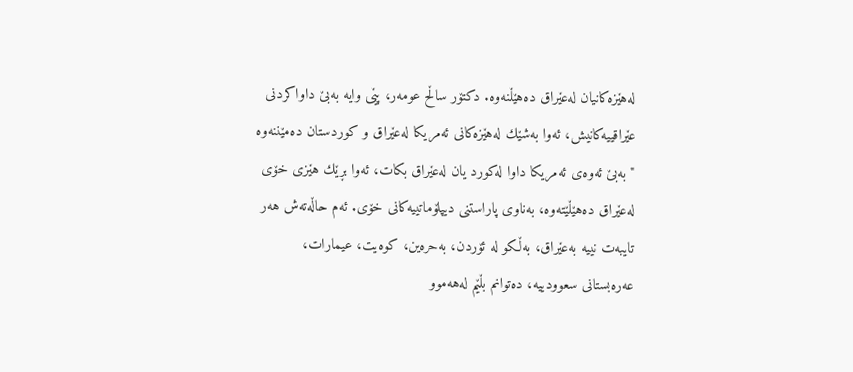له‌هێزه‌كانیان له‌عێراق ده‌هێڵنه‌وه‌. دكتۆر ساڵح عومه‌ر، پێی وایه‌ به‌بێ داواكردنی عێراقییه‌كانیش، ئه‌وا به‌شێك له‌هێزه‌كانی ئه‌مریكا له‌عێراق و كوردستان ده‌مێننه‌وه‌ "به‌بێ ئه‌وه‌ی ئه‌مریكا داوا له‌كورد یان له‌عێراق بكات، ئه‌وا بڕێك هێزی خۆی له‌عێراق ده‌هێڵێته‌وه‌، به‌ناوی پاراستنی دیپلۆماتییه‌كانی خۆی. ئه‌م حاڵه‌ته‌ش هه‌ر تایبه‌ت نییه‌ به‌عێراق، به‌ڵكو له‌ ئۆردن، به‌حره‌ین، كوه‌یت، عیمارات، عه‌ره‌بستانی سعوودییه‌، ده‌توانم بڵێم له‌هه‌موو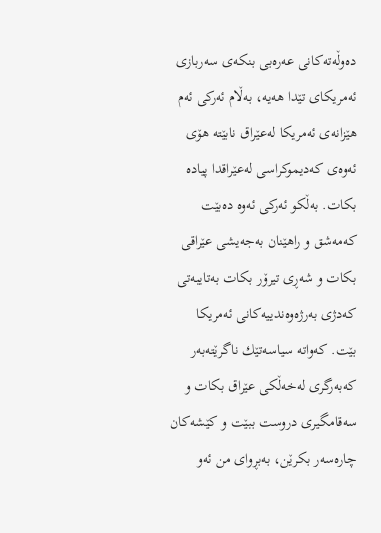ده‌وڵه‌ته‌كانی عه‌ره‌بی بنكه‌ی سه‌ربازی ئه‌مریكای تێدا هه‌یه‌، به‌ڵام ئه‌ركی ئه‌م هێزانه‌ی ئه‌مریكا له‌عێراق نابێته‌ هۆی ئه‌وه‌ی كه‌دیموكراسی له‌عێراقدا پیاده‌ بكات. به‌ڵكو ئه‌ركی ئه‌وه‌ ده‌بێت كه‌مه‌شق و راهێنان به‌جه‌یشی عێراقی بكات و شه‌ڕی تیرۆر بكات به‌تایبه‌تی كه‌دژی به‌رژه‌وه‌ندییه‌كانی ئه‌مریكا بێت. كه‌واته‌ سیاسه‌تێك ناگرێته‌به‌ر كه‌به‌رگری له‌خه‌ڵكی عێراق بكات و سه‌قامگیری دروست ببێت و كێشه‌كان چاره‌سه‌ر بكرێن، به‌بڕوای من ئه‌و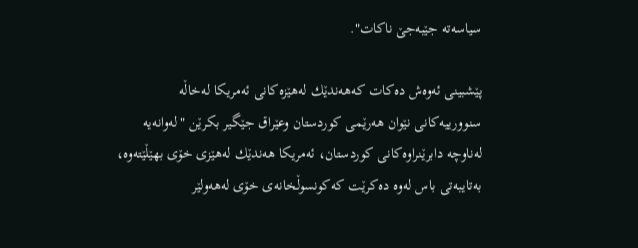سیاسه‌ته‌ جێبه‌جێ ناكات".

پێشبینی ئه‌وه‌ش ده‌كات كه‌هه‌ندێك له‌هێزه‌كانی ئه‌مریكا له‌خاڵه‌ سنوورییه‌كانی نێوان هه‌رێمی كوردستان وعێراق جێگیر بكرێن "له‌وانه‌یه‌ له‌ناوچه‌ دابرێنراوه‌كانی كوردستان، ئه‌مریكا هه‌ندێك له‌هێزی خۆی بهێڵێته‌وه‌، به‌تایبه‌تی باس له‌وه‌ ده‌كرێت كه‌كونسوڵخانه‌ی خۆی له‌هه‌ولێر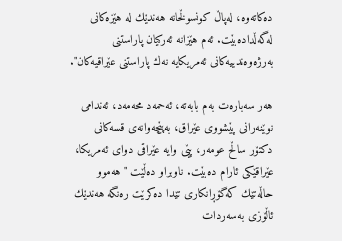ده‌كاته‌وه‌، له‌پاڵ كونسوڵخانه‌ هه‌ندێك له‌ هێزه‌كانی له‌گه‌ڵداده‌بێت. ئه‌م هێزانه‌ ئه‌ركیان پاراستنی به‌رژه‌وه‌ندییه‌كانی ئه‌مریكایه‌ نه‌ك پاراستنی عێراقیه‌كان".

هه‌ر سه‌باره‌ت به‌م بابه‌ته‌، ئه‌حمه‌د محه‌مه‌د، ئه‌ندامی نوێنه‌رانی پێشووی عێراق، به‌پێچه‌وانه‌ی قسه‌كانی دكتۆر ساڵح عومه‌ر، پێی وایه‌ عێراقی دوای ئه‌مریكا، عێراقێكی ئارام ده‌بێت. ناوبراو ده‌ڵێت "هه‌موو حاڵه‌تێك كه‌گۆڕانكاری تێدا ده‌كرێت ره‌نگه‌ هه‌ندێك ئاڵۆزی به‌سه‌ردات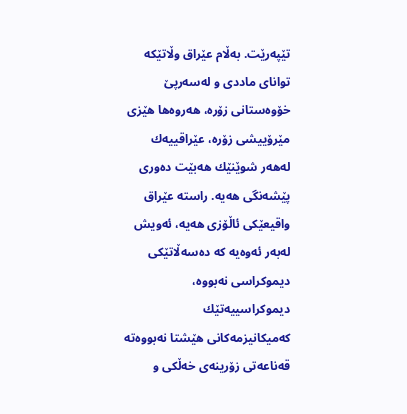تێپه‌رێت. به‌ڵام عێراق وڵاتێكه‌ توانای ماددی و له‌سه‌رپێ خۆوه‌ستانی زۆره‌، هه‌روه‌ها هێزی مێرۆییشی زۆره‌، عێراقییه‌ك له‌هه‌ر شوێنێك هه‌بێت ده‌وری پێشه‌نگی هه‌یه‌. راسته‌ عێراق واقیعێكی ئاڵۆزی هه‌یه‌، ئه‌ویش له‌به‌ر ئه‌وه‌یه‌ كه‌ ده‌سه‌ڵاتێكی دیموكراسی نه‌بووه‌، دیموكراسییه‌تێك كه‌میكانیزمه‌كانی هێشتا نه‌بووه‌ته‌ قه‌ناعه‌تی زۆرینه‌ی خه‌ڵكی و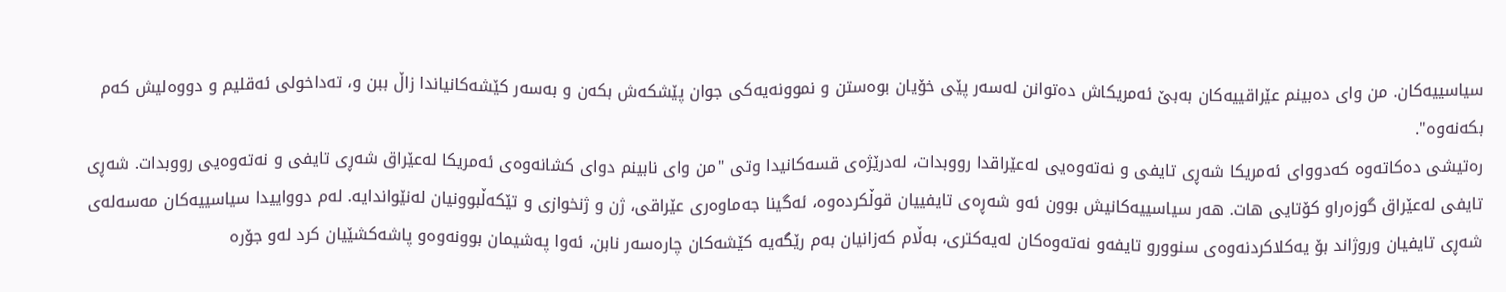سیاسییه‌كان. من وای ده‌بینم عێراقییه‌كان به‌بێ ئه‌مریكاش ده‌توانن له‌سه‌ر پێی خۆیان بوه‌ستن و نموونه‌یه‌كی جوان پێشكه‌ش بكه‌ن و به‌سه‌ر كێشه‌كانیاندا زاڵ ببن و، ته‌داخولی ئه‌قلیم و دووه‌لیش كه‌م بكه‌نه‌وه‌".
ره‌تیشی ده‌كاته‌وه‌ كه‌دووای ئه‌مریكا شه‌ڕی تایفی و نه‌ته‌وه‌یی له‌عێراقدا رووبدات، له‌درێژه‌ی قسه‌كانیدا وتی "من وای نابینم دوای كشانه‌وه‌ی ئه‌مریكا له‌عێراق شه‌ڕی تایفی و نه‌ته‌وه‌یی رووبدات. شه‌ڕی تایفی له‌عێراق گوزه‌راو كۆتایی هات. هه‌ر سیاسییه‌كانیش بوون ئه‌و شه‌ڕه‌ی تایفییان قوڵكرده‌وه‌، ئه‌گینا جه‌ماوه‌ری عێراقی، ژن و ژنخوازی و تێكه‌ڵبوونیان له‌نێواندایه‌. له‌م دوواییدا سیاسییه‌كان مه‌سه‌له‌ی شه‌ڕی تایفیان وروژاند بۆ یه‌كلاكردنه‌وه‌ی سنوورو تایفه‌و نه‌ته‌وه‌كان له‌یه‌كتری، به‌ڵام كه‌زانیان به‌م رێگه‌یه‌ كێشه‌كان چاره‌سه‌ر نابن، ئه‌وا په‌شیمان بوونه‌وه‌و پاشه‌كشێیان كرد له‌و جۆره‌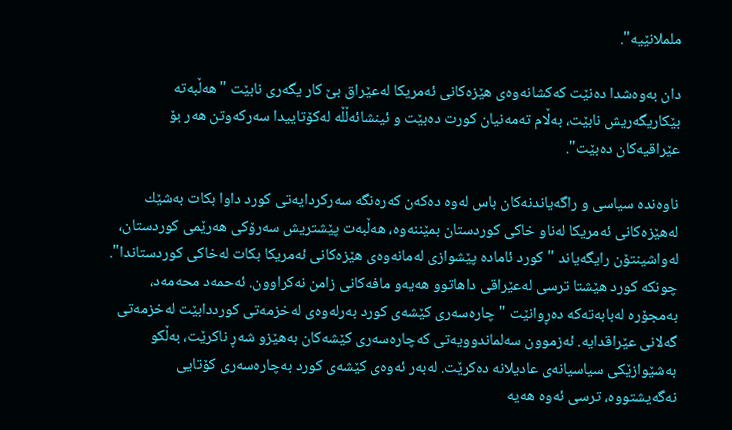ململانێیه‌".

دان به‌وه‌شدا ده‌نێت كه‌كشانه‌وه‌ی هێزه‌كانی ئه‌مریكا له‌عێراق بێ كار یگه‌ری نابێت "هه‌ڵبه‌ته‌ بێكاریگه‌ریش نابێت، به‌ڵام ته‌مه‌نیان كورت ده‌بێت و ئینشائه‌ڵڵه‌ له‌كۆتاییدا سه‌ركه‌وتن هه‌ر بۆ عێراقیه‌كان ده‌بێت".

ناوه‌نده‌ سیاسی و راگه‌یاندنه‌كان باس له‌وه‌ ده‌كه‌ن كه‌ره‌نگه‌ سه‌ركردایه‌تی كورد داوا بكات به‌شێك له‌هێزه‌كانی ئه‌مریكا له‌ناو خاكی كوردستان بمێننه‌وه‌، هه‌ڵبه‌ت پێشتریش سه‌رۆكی هه‌رێمی كوردستان، له‌واشینتۆن رایگه‌یاند "كورد ئاماده‌ پێشوازی له‌مانه‌وه‌ی هێزه‌كانی ئه‌مریكا بكات له‌خاكی كوردستاندا". چونكه‌ كورد هێشتا ترسی له‌عێراقی داهاتوو هه‌یه‌و مافه‌كانی زامن نه‌كراوون. ئه‌حمه‌د محه‌مه‌د، به‌مجۆره‌ له‌بابه‌ته‌كه‌ ده‌ڕوانێت "چاره‌سه‌ری كێشه‌ی كورد به‌رله‌وه‌ی له‌خزمه‌تی كورددابێت له‌خزمه‌تی گه‌لانی عێراقدایه‌. ئه‌زموون سه‌لماندوویه‌تی كه‌چاره‌سه‌ری كێشه‌كان به‌هێزو شه‌ڕ ناكرێت، به‌ڵكو به‌شێوازێكی سیاسیانه‌ی عادیلانه‌ ده‌كرێت. له‌به‌ر ئه‌وه‌ی كێشه‌ی كورد به‌چاره‌سه‌ری كۆتایی نه‌گه‌یشتووه‌، ترسی ئه‌وه‌ هه‌یه‌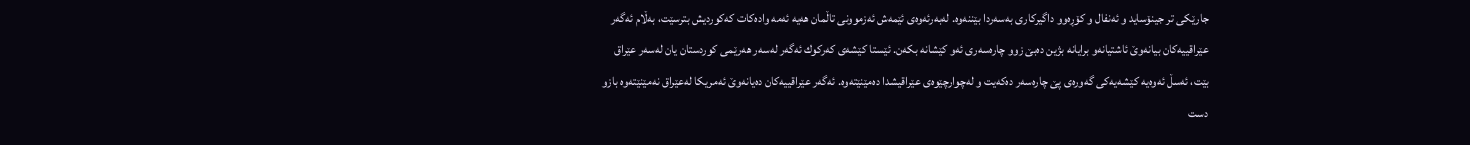جارێكی تر جینۆساید و ئه‌نفال و كۆڕه‌وو داگیركاری به‌سه‌ردا بێننه‌وه‌. له‌به‌رئه‌وه‌ی ئێمه‌ش ئه‌زموونی تاڵمان هه‌یه‌ ئه‌مه‌ واده‌كات كه‌كوردیش بترسێت، به‌ڵام ئه‌گه‌ر عێراقییه‌كان بیانه‌وێ ئاشتیانه‌و برایانه‌ بژین ده‌بێ زوو چاره‌سه‌ری ئه‌و كێشانه‌ بكه‌ن. ئێستا كێشه‌ی كه‌ركوك ئه‌گه‌ر له‌سه‌ر هه‌رێمی كوردستان یان له‌سه‌ر عێراق بێت، ئه‌سڵ ئه‌وه‌یه‌ كێشه‌یه‌كی گه‌وره‌ی پێ چاره‌سه‌ر ده‌كه‌یت و له‌چوارچێوه‌ی عێراقیشدا ده‌مێنێته‌وه‌. ئه‌گه‌ر عێراقییه‌كان ده‌یانه‌وێ ئه‌مریكا له‌عێراق نه‌مێنێته‌وه‌ بازو دست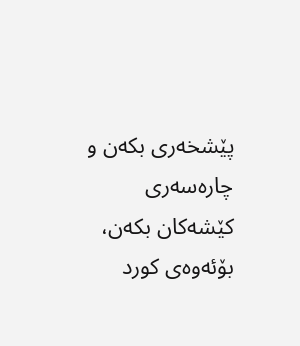پێشخه‌ری بكه‌ن و چاره‌سه‌ری كێشه‌كان بكه‌ن، بۆئه‌وه‌ی كورد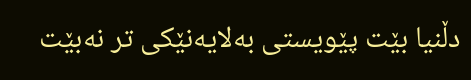دڵنیا بێت پێویستی به‌لایه‌نێكی تر نه‌بێت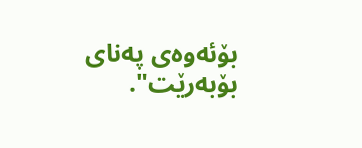بۆئه‌وه‌ی په‌نای بۆبه‌رێت".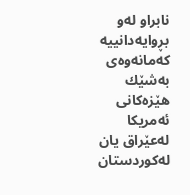نابراو له‌و بڕوایه‌دانییه‌ كه‌مانه‌وه‌ی به‌شێك هێزه‌كانی ئه‌مریكا له‌عێراق یان له‌كوردستان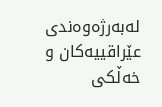له‌به‌رژه‌وه‌ندی عێراقییه‌كان و خه‌ڵكی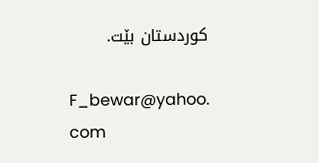كوردستان بێت.

F_bewar@yahoo. com